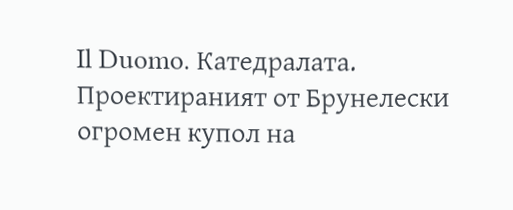Il Duomo. Катедралата. Проектираният от Брунелески огромен купол на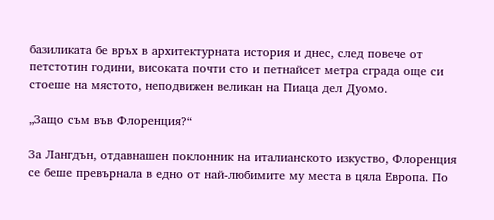базиликата бе връх в архитектурната история и днес, след повече от петстотин години, високата почти сто и петнайсет метра сграда още си стоеше на мястото, неподвижен великан на Пиаца дел Дуомо.

„Защо съм във Флоренция?“

За Лангдън, отдавнашен поклонник на италианското изкуство, Флоренция се беше превърнала в едно от най-любимите му места в цяла Европа. По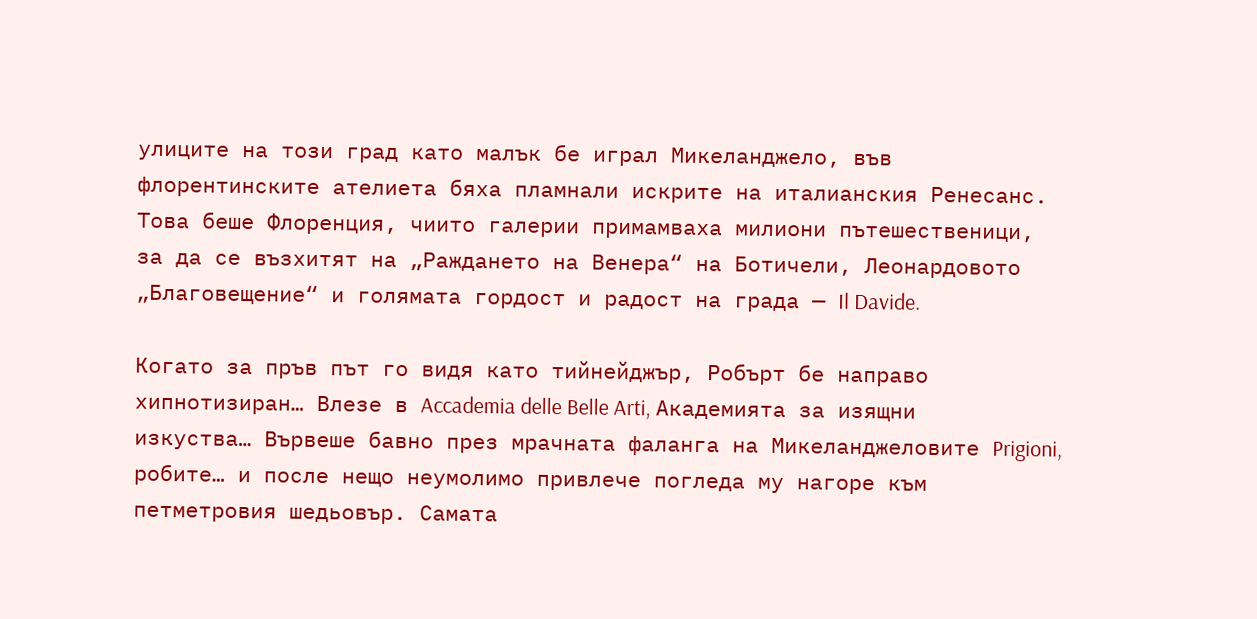улиците на този град като малък бе играл Микеланджело, във флорентинските ателиета бяха пламнали искрите на италианския Ренесанс. Това беше Флоренция, чиито галерии примамваха милиони пътешественици, за да се възхитят на „Раждането на Венера“ на Ботичели, Леонардовото „Благовещение“ и голямата гордост и радост на града — Il Davide.

Когато за пръв път го видя като тийнейджър, Робърт бе направо хипнотизиран… Влезе в Accademia delle Belle Arti, Академията за изящни изкуства… Вървеше бавно през мрачната фаланга на Микеланджеловите Prigioni, робите… и после нещо неумолимо привлече погледа му нагоре към петметровия шедьовър. Самата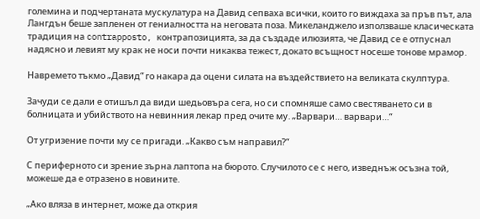големина и подчертаната мускулатура на Давид сепваха всички, които го виждаха за пръв път, ала Лангдън беше запленен от гениалността на неговата поза. Микеланджело използваше класическата традиция на contrapposto, контрапозицията, за да създаде илюзията, че Давид се е отпуснал надясно и левият му крак не носи почти никаква тежест, докато всъщност носеше тонове мрамор.

Навремето тъкмо „Давид“ го накара да оцени силата на въздействието на великата скулптура.

Зачуди се дали е отишъл да види шедьовъра сега, но си спомняше само свестяването си в болницата и убийството на невинния лекар пред очите му. „Варвари… варвари…“

От угризение почти му се пригади. „Какво съм направил?“

С периферното си зрение зърна лаптопа на бюрото. Случилото се с него, изведнъж осъзна той, можеше да е отразено в новините.

„Ако вляза в интернет, може да открия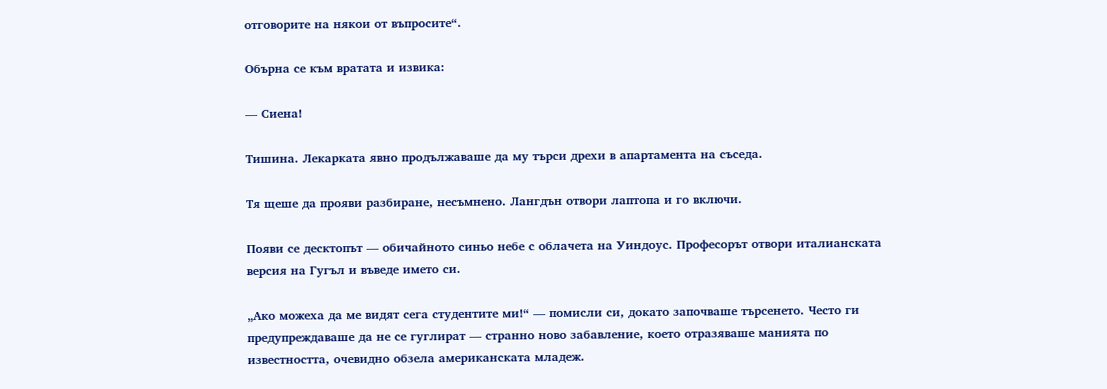отговорите на някои от въпросите“.

Обърна се към вратата и извика:

— Сиена!

Тишина. Лекарката явно продължаваше да му търси дрехи в апартамента на съседа.

Тя щеше да прояви разбиране, несъмнено. Лангдън отвори лаптопа и го включи.

Появи се десктопът — обичайното синьо небе с облачета на Уиндоус. Професорът отвори италианската версия на Гугъл и въведе името си.

„Ако можеха да ме видят сега студентите ми!“ — помисли си, докато започваше търсенето. Често ги предупреждаваше да не се гуглират — странно ново забавление, което отразяваше манията по известността, очевидно обзела американската младеж.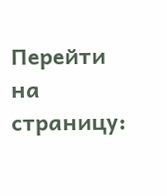Перейти на страницу: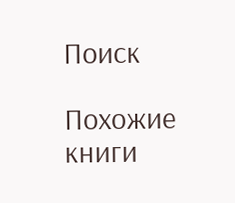Поиск

Похожие книги